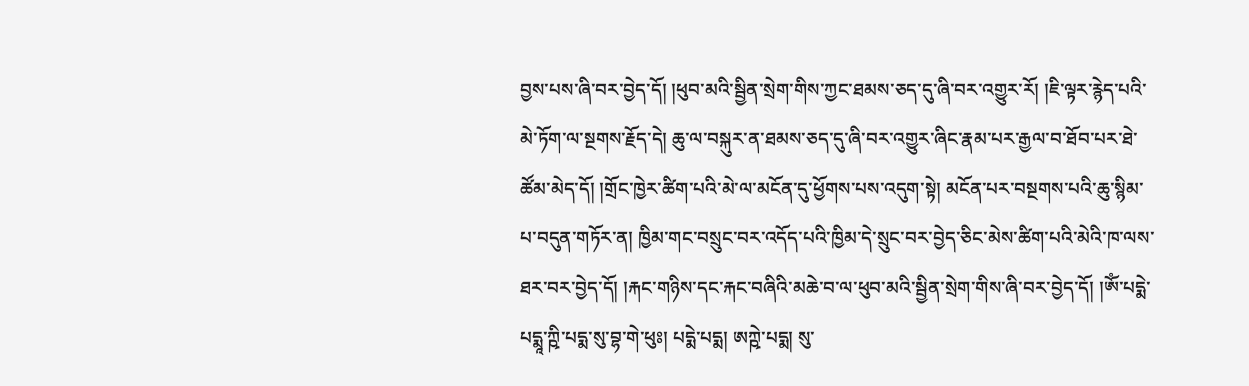བྱས་པས་ཞི་བར་བྱེད་དོ། །ཕུབ་མའི་སྦྱིན་སྲེག་གིས་ཀྱང་ཐམས་ཅད་དུ་ཞི་བར་འགྱུར་རོ། །ཇི་ལྟར་རྙེད་པའི་མེ་ཏོག་ལ་སྔགས་རྗོད་དེ། ཆུ་ལ་བསྐུར་ན་ཐམས་ཅད་དུ་ཞི་བར་འགྱུར་ཞིང་རྣམ་པར་རྒྱལ་བ་ཐོབ་པར་ཐེ་ཚོམ་མེད་དོ། །གྲོང་ཁྱེར་ཚིག་པའི་མེ་ལ་མངོན་དུ་ཕྱོགས་པས་འདུག་སྟེ། མངོན་པར་བསྔགས་པའི་ཆུ་སྙིམ་པ་བདུན་གཏོར་ན། ཁྱིམ་གང་བསྲུང་བར་འདོད་པའི་ཁྱིམ་དེ་སྲུང་བར་བྱེད་ཅིང་མེས་ཚིག་པའི་མེའི་ཁ་ལས་ཐར་བར་བྱེད་དོ། །རྐང་གཉིས་དང་རྐང་བཞིའི་མཆེ་བ་ལ་ཕུབ་མའི་སྦྱིན་སྲེག་གིས་ཞི་བར་བྱེད་དོ། །ཨོཾ་པདྨེ་པདྨཱ་ཀྵི་པདྨ་སུ་བྷ་གེ་ཕུཿ། པདྨེ་པདྨ། ཨཀྵེ་པདྨ། སུ་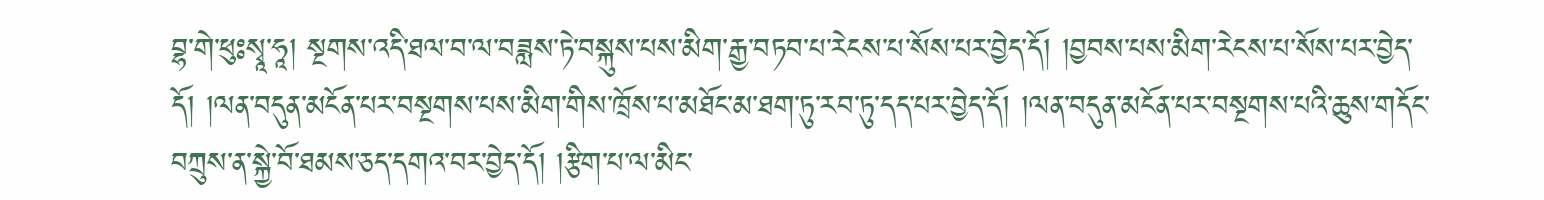བྷ་གེ་ཕུཿསྭཱ་ཧཱ། སྔགས་འདི་ཐལ་བ་ལ་བཟླས་ཏེ་བསྐུས་པས་མིག་རྒྱ་བཏབ་པ་རེངས་པ་སོས་པར་བྱེད་དོ། །བྱབས་པས་མིག་རེངས་པ་སོས་པར་བྱེད་དོ། །ལན་བདུན་མངོན་པར་བསྔགས་པས་མིག་གིས་ཁྲོས་པ་མཐོང་མ་ཐག་ཏུ་རབ་ཏུ་དད་པར་བྱེད་དོ། །ལན་བདུན་མངོན་པར་བསྔགས་པའི་ཆུས་གདོང་བཀྲུས་ན་སྐྱེ་བོ་ཐམས་ཅད་དགའ་བར་བྱེད་དོ། །རྩིག་པ་ལ་མིང་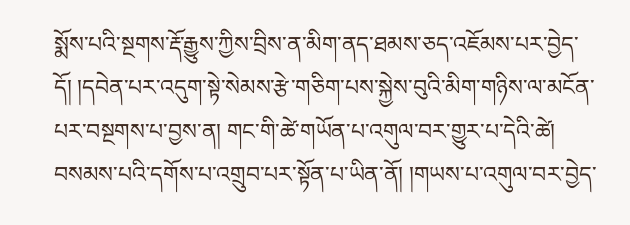སྨོས་པའི་སྔགས་རྡོ་རྒྱུས་ཀྱིས་བྲིས་ན་མིག་ནད་ཐམས་ཅད་འཇོམས་པར་བྱེད་དོ། །དབེན་པར་འདུག་སྟེ་སེམས་རྩེ་གཅིག་པས་སྐྱེས་བུའི་མིག་གཉིས་ལ་མངོན་པར་བསྔགས་པ་བྱས་ན། གང་གི་ཚེ་གཡོན་པ་འགུལ་བར་གྱུར་པ་དེའི་ཚེ། བསམས་པའི་དགོས་པ་འགྲུབ་པར་སྟོན་པ་ཡིན་ནོ། །གཡས་པ་འགུལ་བར་བྱེད་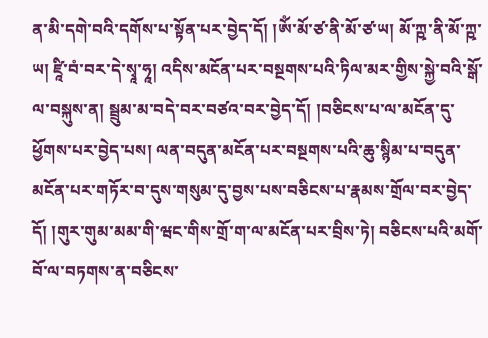ན་མི་དགེ་བའི་དགོས་པ་སྟོན་པར་བྱེད་དོ། །ཨོཾ་མོ་ཙ་ནི་མོ་ཙ་ཡ། མོ་ཀྵ་ནི་མོ་ཀྵ་ཡ། ཛཱི་བཾ་བར་དེ་སྭཱ་ཧཱ། འདིས་མངོན་པར་བསྔགས་པའི་ཏིལ་མར་གྱིས་སྐྱེ་བའི་སྒོ་ལ་བསྐུས་ན། སྦྲུམ་མ་བདེ་བར་བཙའ་བར་བྱེད་དོ། །བཅིངས་པ་ལ་མངོན་དུ་ཕྱོགས་པར་བྱེད་པས། ལན་བདུན་མངོན་པར་བསྔགས་པའི་ཆུ་སྙིམ་པ་བདུན་མངོན་པར་གཏོར་བ་དུས་གསུམ་དུ་བྱས་པས་བཅིངས་པ་རྣམས་གྲོལ་བར་བྱེད་དོ། །གུར་གུམ་མམ་གི་ཝང་གིས་གྲོ་ག་ལ་མངོན་པར་བྲིས་ཏེ། བཅིངས་པའི་མགོ་བོ་ལ་བཏགས་ན་བཅིངས་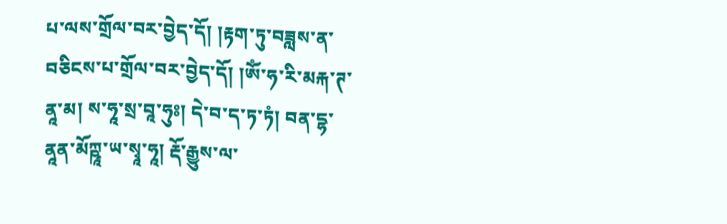པ་ལས་གྲོལ་བར་བྱེད་དོ། །རྟག་ཏུ་བཟླས་ན་བཅིངས་པ་གྲོལ་བར་བྱེད་དོ། །ཨོཾ་ཧ་རི་མརྐ་ཊ་ནཱ་མ། ས་ཧཱ་སྲ་བཱ་ཧུཿ། དེ་བ་ད་ཏ་ཏཾ། བན་དྷ་ནཱན་མོཀྵཱ་ཡ་སྭཱ་ཧཱ། རྡོ་རྒྱུས་ལ་